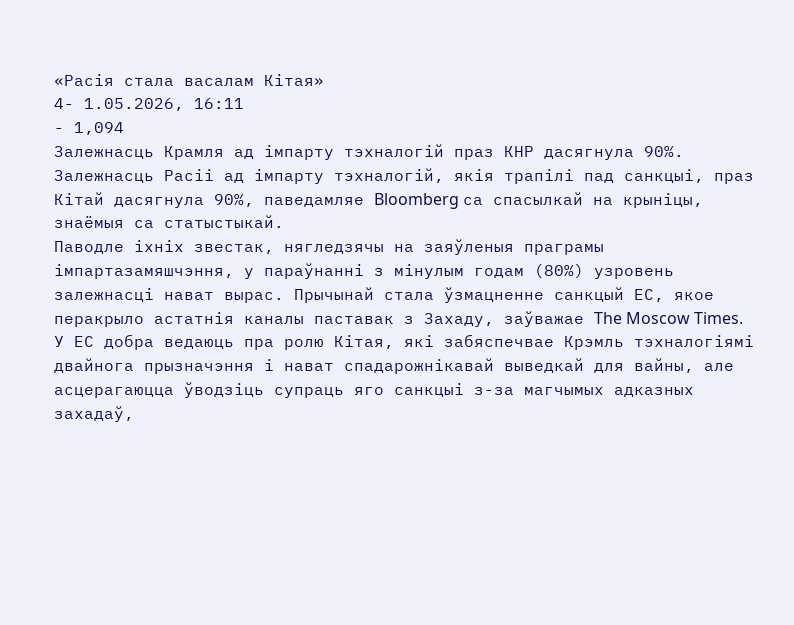«Расія стала васалам Кітая»
4- 1.05.2026, 16:11
- 1,094
Залежнасць Крамля ад імпарту тэхналогій праз КНР дасягнула 90%.
Залежнасць Расіі ад імпарту тэхналогій, якія трапілі пад санкцыі, праз Кітай дасягнула 90%, паведамляе Bloomberg са спасылкай на крыніцы, знаёмыя са статыстыкай.
Паводле іхніх звестак, нягледзячы на заяўленыя праграмы імпартазамяшчэння, у параўнанні з мінулым годам (80%) узровень залежнасці нават вырас. Прычынай стала ўзмацненне санкцый ЕС, якое перакрыло астатнія каналы паставак з Захаду, заўважае The Moscow Times.
У ЕС добра ведаюць пра ролю Кітая, які забяспечвае Крэмль тэхналогіямі двайнога прызначэння і нават спадарожнікавай выведкай для вайны, але асцерагаюцца ўводзіць супраць яго санкцыі з-за магчымых адказных захадаў,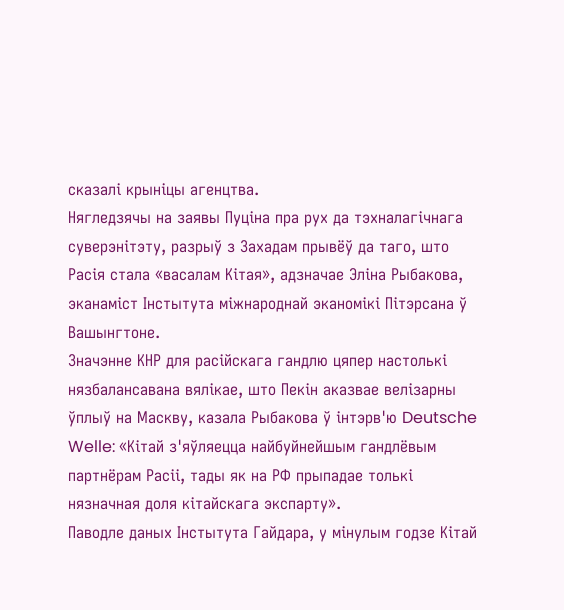сказалі крыніцы агенцтва.
Нягледзячы на заявы Пуціна пра рух да тэхналагічнага суверэнітэту, разрыў з Захадам прывёў да таго, што Расія стала «васалам Кітая», адзначае Эліна Рыбакова, эканаміст Інстытута міжнароднай эканомікі Пітэрсана ў Вашынгтоне.
Значэнне КНР для расійскага гандлю цяпер настолькі нязбалансавана вялікае, што Пекін аказвае велізарны ўплыў на Маскву, казала Рыбакова ў інтэрв'ю Deutsche Welle: «Кітай з'яўляецца найбуйнейшым гандлёвым партнёрам Расіі, тады як на РФ прыпадае толькі нязначная доля кітайскага экспарту».
Паводле даных Інстытута Гайдара, у мінулым годзе Кітай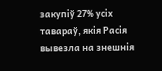закупіў 27% усіх тавараў, якія Расія вывезла на знешнія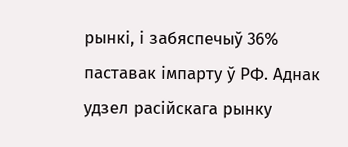рынкі, і забяспечыў 36% паставак імпарту ў РФ. Аднак удзел расійскага рынку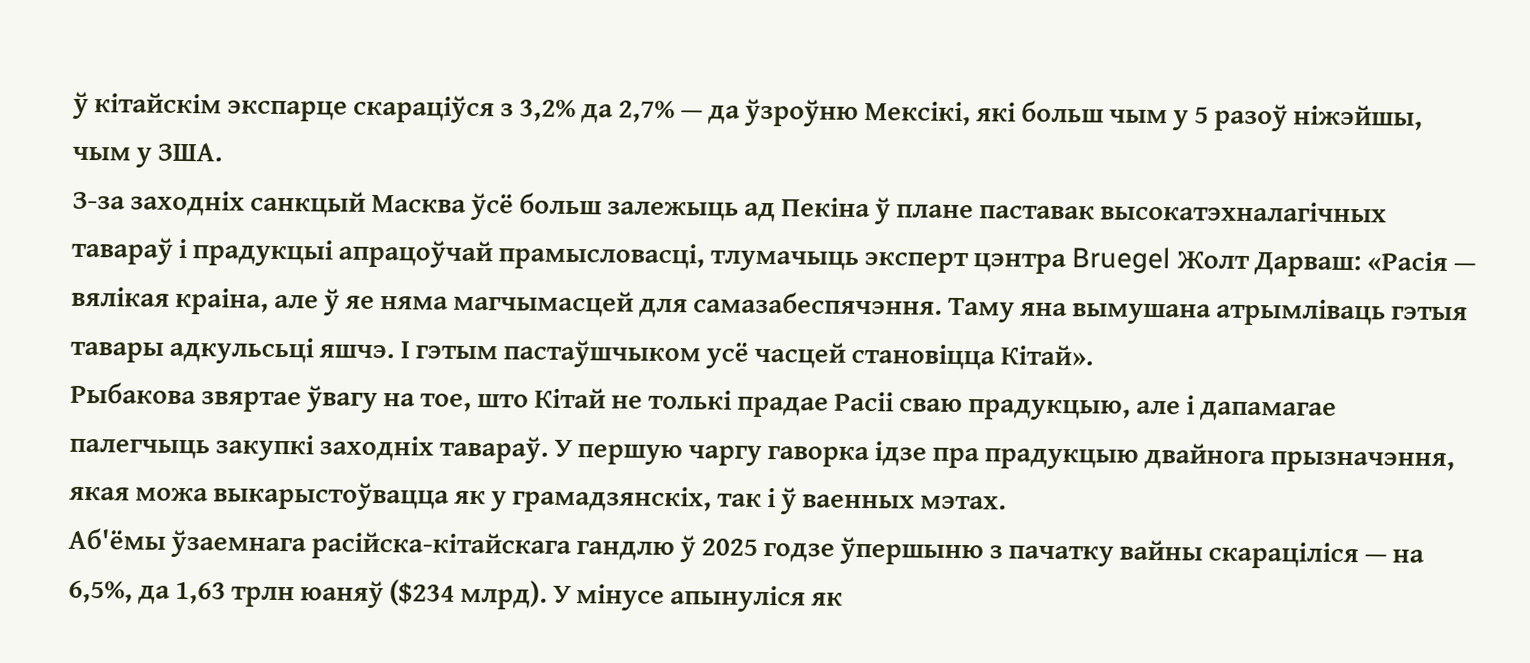ў кітайскім экспарце скараціўся з 3,2% да 2,7% — да ўзроўню Мексікі, які больш чым у 5 разоў ніжэйшы, чым у ЗША.
З-за заходніх санкцый Масква ўсё больш залежыць ад Пекіна ў плане паставак высокатэхналагічных тавараў і прадукцыі апрацоўчай прамысловасці, тлумачыць эксперт цэнтра Bruegel Жолт Дарваш: «Расія — вялікая краіна, але ў яе няма магчымасцей для самазабеспячэння. Таму яна вымушана атрымліваць гэтыя тавары адкульсьці яшчэ. І гэтым пастаўшчыком усё часцей становіцца Кітай».
Рыбакова звяртае ўвагу на тое, што Кітай не толькі прадае Расіі сваю прадукцыю, але і дапамагае палегчыць закупкі заходніх тавараў. У першую чаргу гаворка ідзе пра прадукцыю двайнога прызначэння, якая можа выкарыстоўвацца як у грамадзянскіх, так і ў ваенных мэтах.
Аб'ёмы ўзаемнага расійска-кітайскага гандлю ў 2025 годзе ўпершыню з пачатку вайны скараціліся — на 6,5%, да 1,63 трлн юаняў ($234 млрд). У мінусе апынуліся як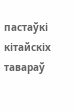пастаўкі кітайскіх тавараў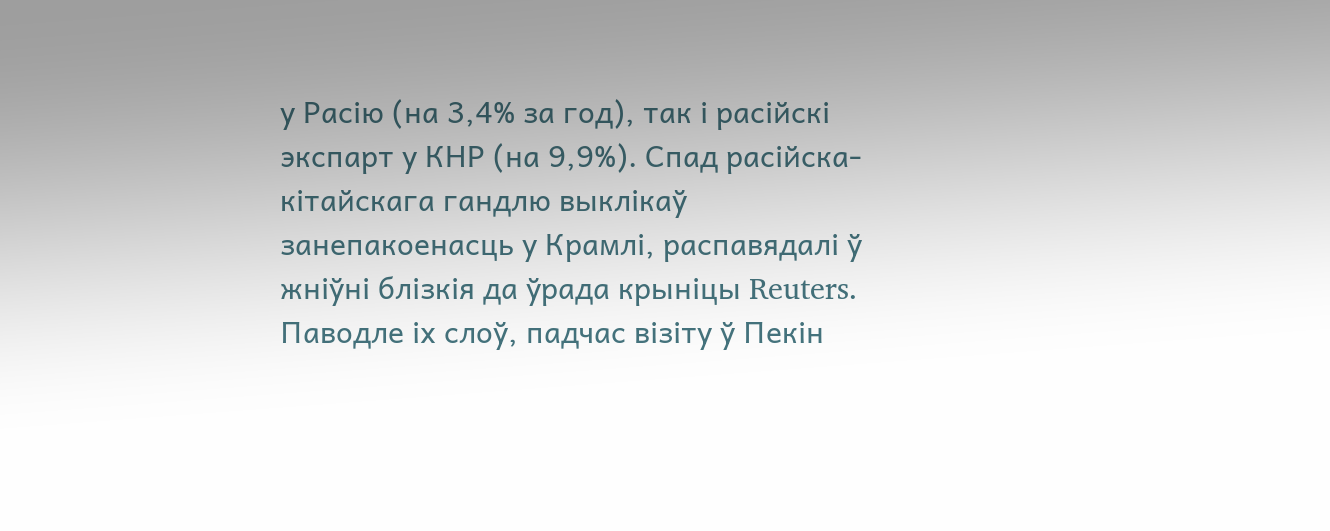у Расію (на 3,4% за год), так і расійскі экспарт у КНР (на 9,9%). Спад расійска-кітайскага гандлю выклікаў занепакоенасць у Крамлі, распавядалі ў жніўні блізкія да ўрада крыніцы Reuters. Паводле іх слоў, падчас візіту ў Пекін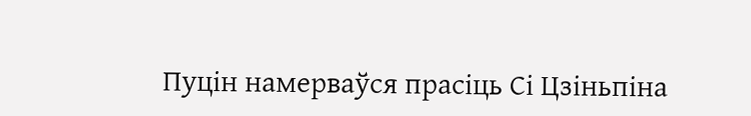Пуцін намерваўся прасіць Сі Цзіньпіна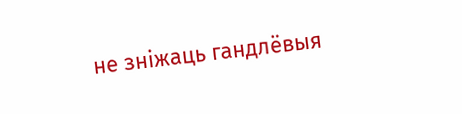не зніжаць гандлёвыя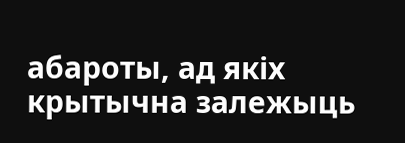абароты, ад якіх крытычна залежыць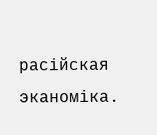расійская эканоміка.